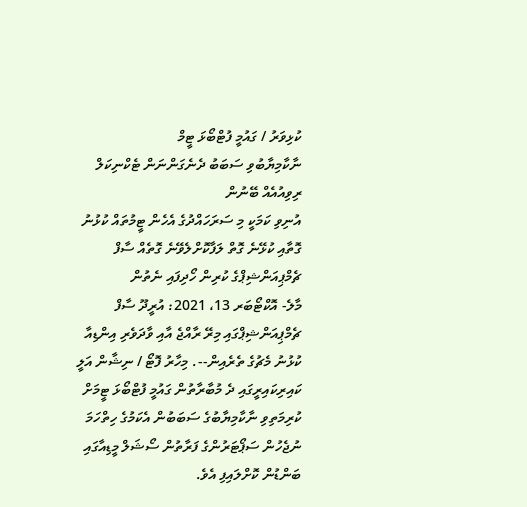ކުޅިވަރު / ގައުމީ ފުޓްބޯޅަ ޓީމް
ނާކާމިޔާބުވި ސަބަބު ދެނެގަންނަން ޓެކްނިކަލް ރިވިއުއެއް ބޭނުން
އުނިވި ކަމަކީ މި ސަރަހައްދުގެ އެހެން ޓީމުތައް ކުޅުނު ގޮތާއި ކުޅޭނެ ގޮތް ލަފާކޮށްލެވޭނެ ގޮތެއް ސާފް ޗެމްޕިއަންޝިޕްގެ ކުރިން ހޯދިފައި ނެތުން
މާލެ- އޮކްޓޯބަރ 13، 2021: އުރީދޫ ސާފް ޗެމްޕިއަންޝިޕްގައި މިރޭ ރާއްޖެ އާއި ވާދަވެރި އިންޑިއާ ކުޅުނު މެޗުގެ ތެރެއިން--. މިހާރު ފޮޓޯ / ނިޝާން އަލީ
ކައިރިކައިރީގައި ދެ މުބާރާތުން ގައުމީ ފުޓްބޯޅަ ޓީމަށް ކުރިމަތިވި ނާކާމިޔާބުގެ ސަބަބުން އެކަމުގެ ހިތްހަމަ ނުޖެހުން ސަޕޯޓަރުންގެ ފަރާތުން ސޯޝަލް މީޑިއާގައި ބަންޑުން ކޮށްލައިފި އެވެ.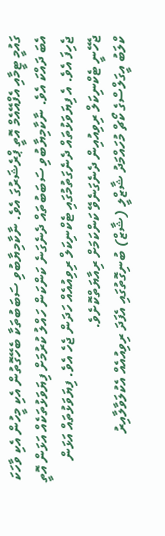ގައުމީ ޓީމާއި އެފްއޭއެމް އޮތީ ޕްރެޝަރުގަ އެވެ. ނާކާމިޔާބުވި ސަބަބުތަކާ ބެހޭގޮތުން އެކި މީހުން އެކި ވާހަކަ އެބަ ދައްކަ އެވެ. ނާކާމިޔާބުވި ސަބަބުތައް ދެނެގަނެ ކަންކަން ހައްލު ކުރުމަށް ފިޔަވަޅުތަކެއް އަޅަން އޮތީ ޖެހިފަ އެވެ. އެ ފިޔަވަޅުތައް ދެނެގަތުމުގައި ޓެކްނިކަލް ރިވިއުއެއް ހަދަން ޖެހެ އެވެ. ފިޔަވަޅުތައް އަޅަން ޖެހޭނީ ޓެކްނިކަލް ރިވިއުއިން ދެނެގަނެވޭ ކަންކަމަށް ރިއާޔަތްކޮށެވެ.
ކްލަބު އީގަލްސްގެ ކޯޗް މުހައްމަދު ޝާޒްލީ (ޝާޒް) ބުނިގޮތުގައި އެފަދަ ރިވިއުއެއް އެކުލަވާލާއިރު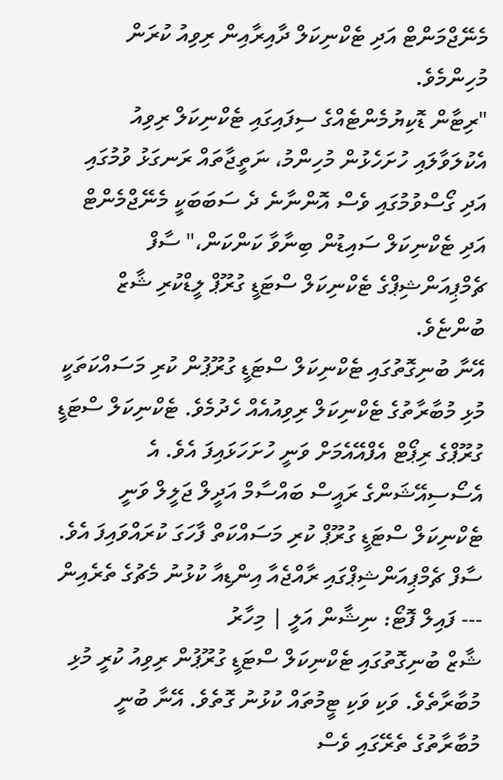މެނޭޖްމަންޓް އަދި ޓެކްނިކަލް ދާއިރާއިން ރިވިއު ކުރަން މުހިންމެވެ.
"ރިޓާން ޑޮކިޔުމެންޓެއްގެ ސިފައިގައި ޓެކްނިކަލް ރިވިއު އެކުލަވާލައި ހުށަހެޅުން މުހިންމު، ނަތީޖާތައް ރަނގަޅު ވުމުގައި އަދި ގޯސްވުމުގައި ވެސް އޮންނާނެ ދެ ސަބަބަކީ މެނޭޖްމެންޓް އަދި ޓެކްނިކަލް ސައިޑުން ބިނާވާ ކަންކަން،" ސާފް ޗެމްޕިއަންޝިޕްގެ ޓެކްނިކަލް ސްޓަޑީ ގުރޫޕް ލީޑްކުރި ޝާޒް ބުންޏެވެ.
އޭނާ ބުނިގޮތުގައި ޓެކްނިކަލް ސްޓަޑީ ގުރޫޕުން ކުރި މަސައްކަތަކީ މުޅި މުބާރާތުގެ ޓެކްނިކަލް ރިވިއުއެއް ހެދުމެވެ. ޓެކްނިކަލް ސްޓަޑީ ގުރޫޕްގެ ރިޕޯޓް އެފްއޭއެމަށް ވަނީ ހުށަހަޅައިފަ އެވެ. އެ އެސޯސިއޭޝަންގެ ރައީސް ބައްސާމް އަދީލް ޖަލީލް ވަނީ ޓެކްނިކަލް ސްޓަޑީ ގުރޫޕް ކުރި މަސައްކަތް ފާހަގަ ކުރައްވައިފަ އެވެ.
ސާފް ޗެމްޕިއަންޝިޕްގައި ރާއްޖެއާ އިންޑިއާ ކުޅުނު މެޗުގެ ތެރެއިން --- ފައިލް ފޮޓޯ: ނިޝާން އަލީ | މިހާރު
ޝާޒް ބުނިގޮތުގައި ޓެކްނިކަލް ސްޓަޑީ ގުރޫޕުން ރިވިއު ކުރީ މުޅި މުބާރާތެވެ. ވަކި ވަކި ޓީމުތައް ކުޅުނު ގޮތެވެ. އޭނާ ބުނީ މުބާރާތުގެ ތެރޭގައި ވެސް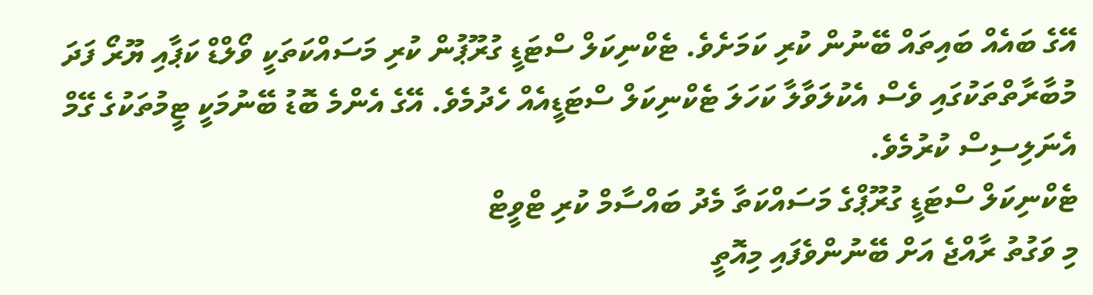އޭގެ ބައެއް ބައިތައް ބޭނުން ކުރި ކަމަށެވެ. ޓެކްނިކަލް ސްޓަޑީ ގުރޫޕުން ކުރި މަސައްކަތަކީ ވޯލްޑް ކަޕާއި ޔޫރޯ ފަދަ މުބާރާތްތަކުގައި ވެސް އެކުލަވާލާ ކަހަލަ ޓެކްނިކަލް ސްޓަޑީއެއް ހެދުމެވެ. އޭގެ އެންމެ ބޮޑު ބޭނުމަކީ ޓީމުތަކުގެ ގޭމް އެނަލިސިސް ކުރުމެވެ.
ޓެކްނިކަލް ސްޓަޑީ ގުރޫޕްގެ މަސައްކަތާ މެދު ބައްސާމް ކުރި ޓްވީޓް
މި ވަގުތު ރާއްޖެ އަށް ބޭނުންވެފައި މިއޮތީ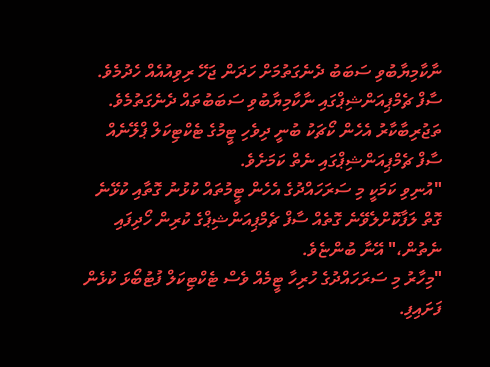ނާކާމިޔާބުވި ސަބަބު ދެނެގަތުމަށް ހަދަން ޖަހޭ ރިވިއުއެއް ހެދުމެވެ. ސާފް ޗެމްޕިއަންޝިޕްގައި ނާކާމިޔާބުވި ސަބަބުތައް ދެނެގަތުމެވެ. ތަޖުރިބާކާރު އެހެން ކޯޗަކު ބުނީ ދިވެހި ޓީމުގެ ޓެކްޓިކަލް ޕްލޭނެއް ސާފް ޗެމްޕިއަންޝިޕްގައި ނެތް ކަމަށެވެ.
"އުނިވި ކަމަކީ މި ސަރަހައްދުގެ އެހެން ޓީމުތައް ކުޅުނު ގޮތާއި ކުޅޭނެ ގޮތް ލަފާކޮށްލެވޭނެ ގޮތެއް ސާފް ޗެމްޕިއަންޝިޕްގެ ކުރިން ހޯދިފައި ނެތުން،" އޭނާ ބުންޏެވެ.
"މިހާރު މި ސަރަހައްދުގެ ހުރިހާ ޓީމެއް ވެސް ޓެކްޓިކަލް ފުޓުބޯޅަ ކުޅެން ފަށައިފި.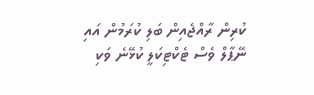ކުރިން ރާއްޖެއިން ބަލި ކުރަމުން އައި ނޭޕާލް ވެސް ޓެކްޓިކަލީ ކުޅޭނެ ވަކި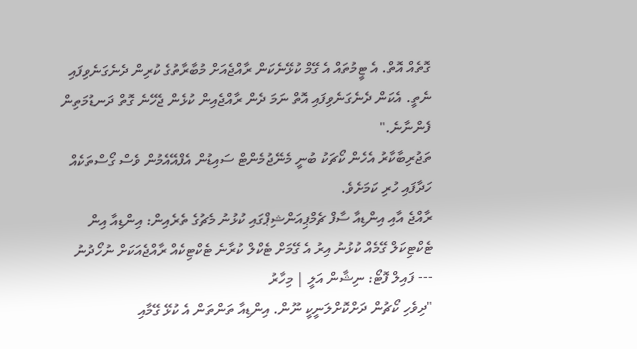ގޮތެއް އޮތް. އެ ޓީމުތައް އެ ގޭމް ކުޅޭނެކަން ރާއްޖެއަށް މުބާރާތުގެ ކުރިން ދެނެގަނެވިފައި ނެތީ. އެކަން ދެނެގަނެވިފައި އޮތް ނަމަ ދެން ރާއްޖެއިން ކުޅެން ޖެހޭނެ ގޮތް ދަނޑުމަތިން ފެންނާނެ."
ތަޖުރިބާކާރު އެހެން ކޯޗަކު ބުނީ މެނޭޖުމެންޓް ސައިޑުން އެފްއޭއެމުން ވެސް ގޯސްތަކެއް ހަދާފައި ހުރި ކަމަށެވެ.
ރާއްޖެ އާއި އިންޑިއާ ސާފް ޗެމްޕިއަންޝިޕްގައި ކުޅުނު މެޗުގެ ތެރެއިން: އިންޑިއާ އިން ޓެކްޓިކަލް ގޭމެއް ކުޅުނު އިރު އެ ގޭމަށް ޓެކްލް ކުރާނެ ޓެކްޓިކެއް ރާއްޖެއަކަށް ނުހޯދުނު --- ފައިލް ފޮޓޯ: ނިޝާން އަލީ | މިހާރު
"ދިވެހި ކޯޗުން ދަށްކޮށްލަނީކީ ނޫން. އިންޑިއާ ތަންތަން އެ ކުޅޭ ގޭމާއި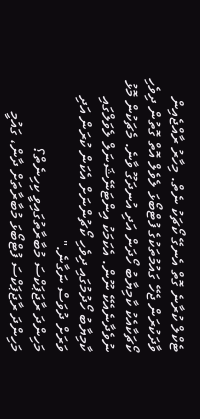ޓެކްލް ކުރާނެ ގޮތް އެނގޭ ކޯޗަކު ނެތް. މިހާރު ރާއްޖެއިން ވާދަކުރަން ޖެހޭ ގައުމުތަކުގެ ފުޓްބޯޅަ ލެވެލް އޮތް ގޮތުން ދިވެހި ކޯޗަކާއެކު ކާމިޔާބު ހޯދަން އަދި އުނދަގޫ ވާނެ. މެޗަކުން މޮޅު ނުވެދާނެއެކޭ ނޫން. އެކަމަކު އިންޓަނޭޝަނަލް ލެވަލްގައި ކާމިޔާބު ހޯދުމުގައި ދިވެހި ކޯޗުންނަށް އެކަން ކުރަން އަދި ވަރަށް ދުވަސް ނަގާނެ."
މަހިންދަ ރާޖަޕަކްސަ މުބާރާތުގައިވީ ކިހިނެތް؟
މަހިންދަ ރާޖަޕަކްސަ ފުޓްބޯޅަ މުބާރާތަށް ދާން، ގައުމީ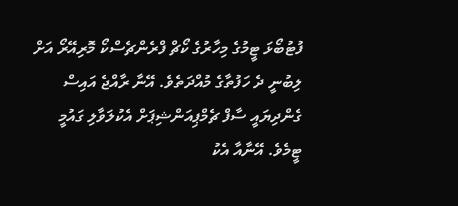ފުޓުބޯޅަ ޓީމުގެ މިހާރުގެ ކޯޗް ފްރެންޗެސްކޯ މޮރިއޭރޯ އަށް ލިބުނީ ދެ ހަފުތާގެ މުއްދަތެވެ. އޭނާ ރާއްޖެ އައިސް ގެންދިޔައީ ސާފް ޗެމްޕިއަންޝިޕަށް އެކުލަވާލި ގައުމީ ޓީމެވެ. އޭނާއާ އެކު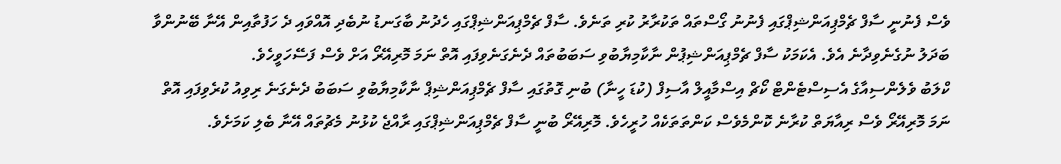ވެސް ފެނުނީ ސާފް ޗެމްޕިއަންޝިޕްގައި ފެނުނު ގޯސްތައް ތަކުރާރު ކުރި ތަނެވެ. ސާފް ޗެމްޕިއަންޝިޕްގައި ހެދުނު ބާގަނޑު ނުބެދި އޮއްވައި ދެ ހަފުތާއިން އޭނާ ބޭނުންވާ ބަދަލު ނުގެނެވިދާނެ އެވެ. އެކަމަކު ސާފް ޗެމްޕިއަންޝިޕުން ނާކާމިޔާބުވި ސަބަބުތައް ދެނެގަނެވިފައި އޮތް ނަމަ މޮރިއޭރޯ އަށް ވެސް ފަސޭހަވީހެވެ.
ކްލަބު ވެލެންސިއާގެ އެސިސްޓެންޓް ކޯޗް އިސްމާއީލް އާސިފް (ކުޑަ ހީނާ) ބުނި ގޮތުގައި ސާފް ޗެމްޕިއަންޝިޕް ނާކާމިޔާބުވި ސަބަބު ދެނެގަނެ ރިވިއު ކުރެވިފައި އޮތް ނަމަ މޮރިއޭރޯ ވެސް ރިއާޔަތް ކުރާނެ ކޮންމެވެސް ކަންތަތަކެއް ހުރީހެވެ. މޮރިއޭރޯ ބުނީ ސާފް ޗެމްޕިއަންޝިޕްގައި ރާއްޖެ ކުޅުނު މެޗުތައް އޭނާ ބެލި ކަމަށެވެ.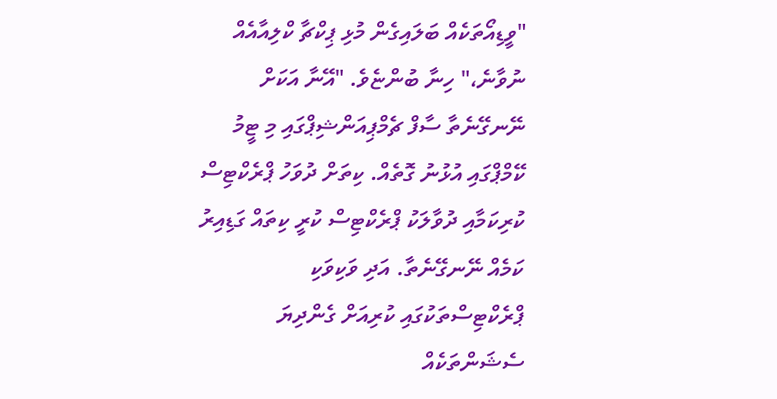"ވީޑިއޯތަކެއް ބަލައިގެން މުޅި ޕިކްޗާ ކްލިއާއެއް ނުވާނެ،" ހިނާ ބުންޏެވެ. "އޭނާ އަކަށް ނޭނގޭނެތާ ސާފް ޗެމްޕިއަންޝިޕްގައި މި ޓީމު ކޭމްޕްގައި އުޅުނު ގޮތެއް. ކިތަށް ދުވަހު ޕްރެކްޓިސް ކުރިކަމާއި ދުވާލަކު ޕްރެކްޓިސް ކުރީ ކިތައް ގަޑިއިރު ކަމެއް ނޭނގޭނެތާ. އަދި ވަކިވަކި ޕްރެކްޓިސްތަކުގައި ކުރިއަށް ގެންދިޔަ ސެޝަންތަކެއް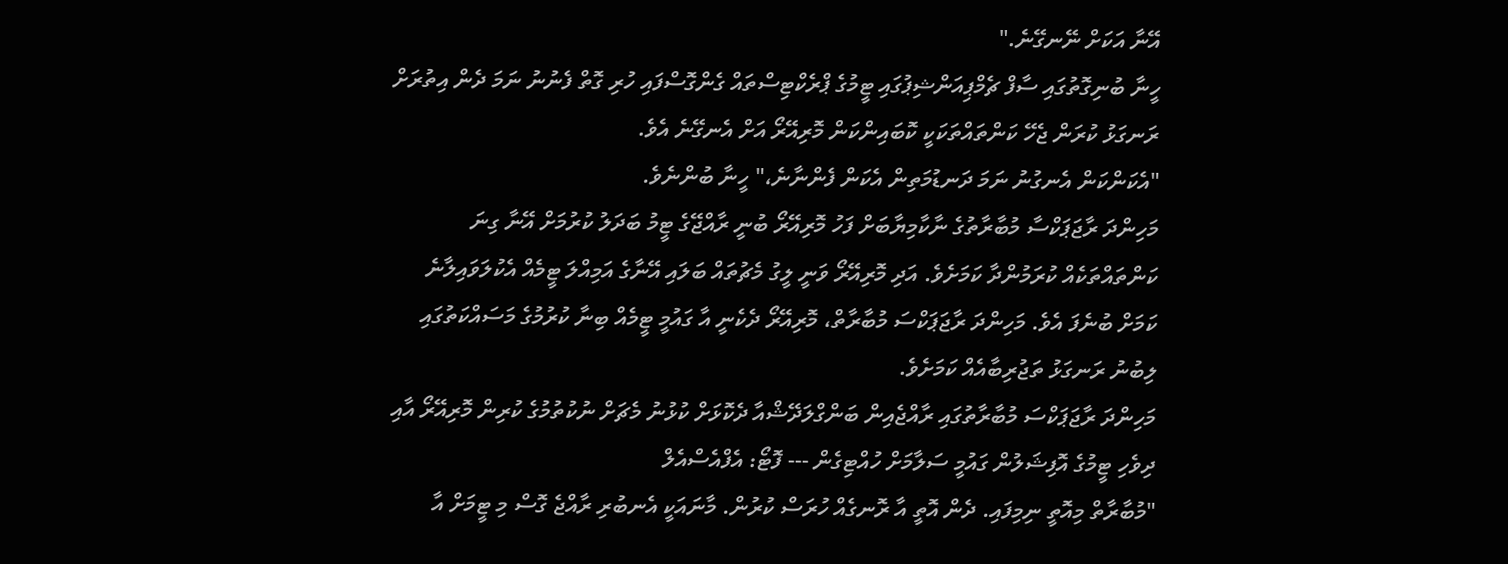އޭނާ އަކަށް ނޭނގޭނެ."
ހީނާ ބުނިގޮތުގައި ސާފް ޗެމްޕިއަންޝިޕުގައި ޓީމުގެ ޕްރެކްޓިސްތައް ގެންގޮސްފައި ހުރި ގޮތް ފެނުނު ނަމަ ދެން އިތުރަށް ރަނގަޅު ކުރަން ޖެހޭ ކަންތައްތަކަކީ ކޮބައިންކަން މޮރިއޭރޯ އަށް އެނގޭނެ އެވެ.
"އެކަންކަން އެނގުނު ނަމަ ދަނޑުމަތިން އެކަން ފެންނާނެ،" ހީނާ ބުންނެވެ.
މަހިންދަ ރާޖަޕަކްސާ މުބާރާތުގެ ނާކާމިޔާބަށް ފަހު މޮރިއޭރޯ ބުނީ ރާއްޖޭގެ ޓީމު ބަދަލު ކުރުމަށް އޭނާ ގިނަ ކަންތައްތަކެއް ކުރަމުންދާ ކަމަށެވެ. އަދި މޮރިއޭރޯ ވަނީ ލީގު މެޗުތައް ބަލައި އޭނާގެ އަމިއްލަ ޓީމެއް އެކުލަވައިލާނެ ކަމަށް ބުނެފަ އެވެ. މަހިންދަ ރާޖަޕަކްސަ މުބާރާތް، މޮރިއޭރޯ ދެކެނީ އާ ގައުމީ ޓީމެއް ބިނާ ކުރުމުގެ މަސައްކަތުގައި ލިބުނު ރަނގަޅު ތަޖުރިބާއެއް ކަމަށެވެ.
މަހިންދަ ރާޖަޕަކްސަ މުބާރާތުގައި ރާއްޖެއިން ބަންގްލަދޭޝްއާ ދެކޮޅަށް ކުޅުނު މެޗަށް ނުކުތުމުގެ ކުރިން މޮރިއޭރޯ އާއި ދިވެހި ޓީމުގެ އޮފިޝަލުން ގައުމީ ސަލާމަށް ހުއްޓިގެން --- ފޮޓޯ: އެފްއެސްއެލް
"މުބާރާތް މިއޮތީ ނިމިފައި. ދެން އޮތީ އާ ރޮނގެއް ހުރަސް ކުރުން. މާނައަކީ އެނބުރި ރާއްޖެ ގޮސް މި ޓީމަށް އާ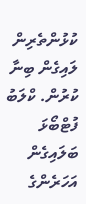ކުޅުންތެރިން ލައިގެން ބިނާ ކުރުން. ކްލަބު ފުޓްބޯޅަ ބަލައިގެން އަހަރެންގެ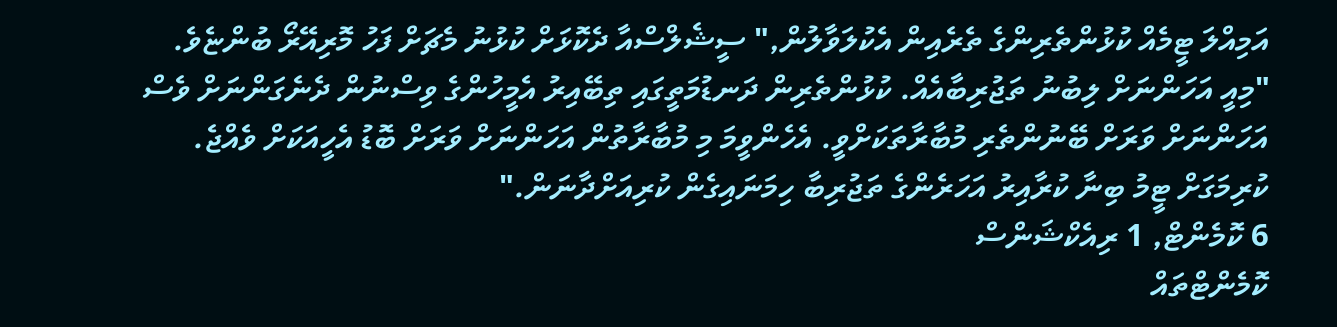އަމިއްލަ ޓީމެއް ކުޅުންތެރިންގެ ތެރެއިން އެކުލަވާލުން," ސީޝެލްސްއާ ދެކޮޅަށް ކުޅުނު މެޗަށް ފަހު މޮރިއޭރޯ ބުންޏެވެ.
"މިއީ އަހަންނަށް ލިބުނު ތަޖުރިބާއެއް. ކުޅުންތެރިން ދަނޑުމަތީގައި ތިބޭއިރު އެމީހުންގެ ވިސްނުން ދެނެގަންނަށް ވެސް އަހަންނަށް ވަރަށް ބޭނުންތެރި މުބާރާތަކަށްވީ. އެހެންވީމަ މި މުބާރާތުން އަހަންނަށް ވަރަށް ބޮޑު އެހީއަކަށް ވެއްޖެ. ކުރިމަގަށް ޓީމު ބިނާ ކުރާއިރު އަހަރެންގެ ތަޖުރިބާ ހިމަނައިގެން ކުރިއަށްދާނަން."
6 ކޮމެންޓް, 1 ރިއެކްޝަންސް
ކޮމެންޓްތައް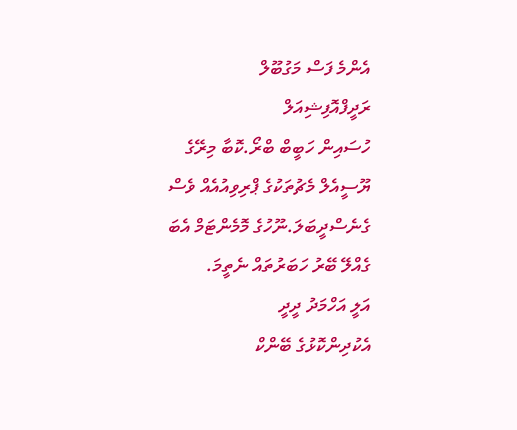އެންމެ ފަސް މަގުބޫލް
ރަދީފްއޮފިޝިއަލް
ހުސައިން ހަބީބް ބްރޯ.ކޮބާ މިރޭގެ ޔޫސީއެލް މެޗުތަކުގެ ޕްރިވިއުއެއް ވެސް ގެނެސްދީބަލަ.ނޫހުގެ މޮމެންޓަމް އެބަ ގެއްލޭ ބޭރު ހަބަރުތައް ނެތީމަ.
އަލީ އަހްމަދު ދީދީ
އެކުދިންކޮޅުގެ ބޭންކް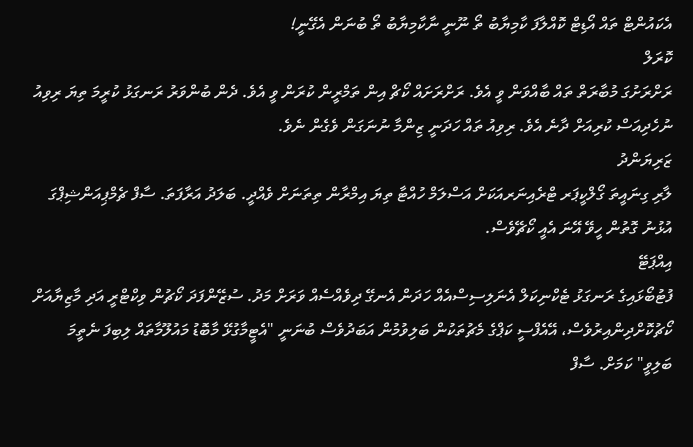އެކައުންޓް ތައް އޯޑިޓް ކޮއްލާފަ ކާމިޔާބު ތޯ ނޫނީ ނާކާމިޔާބު ތޯ ބުނަން އެގޭނީ!
ކޮރަލް
ރަށްރަށުގަ މުބާރަތް ތައް ބާއްވަން ވީ އެވެ. ރަށްރަށައް ކޯޗް އިން ތަމްރީން ކުރަން ވީ އެވެ. ދެން ބުންވަރު ރަނގަޅު ކުރީމަ ތިޔަ ރިވިއު ނުހެދިއަސް ކުރިއަށް ދާނެ އެވެ. ރިވިއު ތައް ހަދަނީ ޒިންމާ ނުނަގަން ވެގެން ނެވެ.
ޒަރިޔަންދު
ލާރި ގިނައީތަ ގޯލްކީޕަރ ޓްރެއިނަރއަކަށް އަސްލަމް ހުއްޓާ ތިޔަ އިމްރާން ތިތަނަށް ވެއްދީ. ބަލަދު އަރާފަތަ. ސާފް ޗެމްޕިއަންޝިޕްގަ އުޅުނު ގޮތުން ހީވޭ އޭނަ އެއީ ކޯޗޭވެސް.
އިއްޕަޓޭ
ފުޓުބޯޅައިގެ ރަނގަޅު ޓެކްނިކަލް އެނަލިސިސްއެއް ހަދަން އެނގޭ ދިވެއްސެއް ވަރަށް މަދު. ސުޒޭންފަދަ ކޯޗުން ވިކްޓްރީ އަދި މާޒިޔާއަށް ކޯޗުކޮށްދިންއިރުވެސް، އޭއެފްސީ ކަޕްގެ މެޗުތަކުން ބަލިވުމުން އަބަދުވެސް ބުނަނީ "އެޓީމާގުޅޭ މާބޮޑު މައުލޫމާތައް ލިބިފަ ނެތީމަ ބަލިވީ" ކަމަށް. ސާފް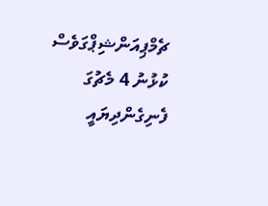ޗެމްޕިއަންޝިޕްގަވެސް ކުޅުނު 4 މެޗުގަ ފެނިގެންދިޔައީ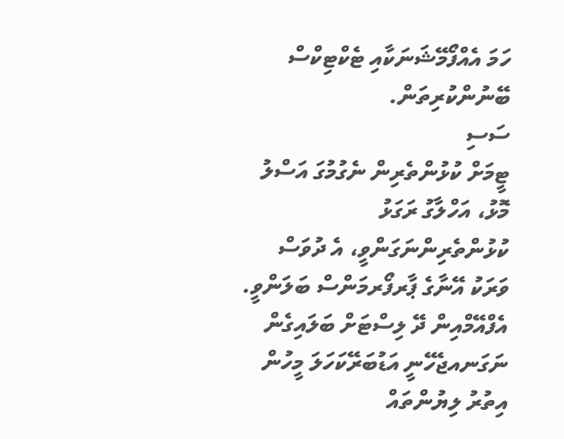ހަމަ އެއްފޯމޭޝަނަކާއި ޓެކްޓިކްސް ބޭނުންކުރިތަން.
ސަސި
ޓީމަށް ކުޅުންތެރިން ނެގުމުގަ އަސްލު މޮޅު، އަހްލާގު ރަގަޅު ކުޅުންތެރިންނަގަންވީ، އެ ދުވަސް ވަރަކު އޭނާގެ ޕާރފޯރމަންސް ބަލަންވީ. އެފްއޭމްއިން ދޭ ލިސްޓަށް ބަލައިގެން ނަގަނއޖެހޭނީ އަޑުބަރޭކަހަލަ މީހުން
އިތުރު ލިޔުންތައް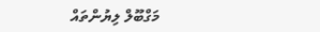މަގްބޫލް ލިޔުންތައް